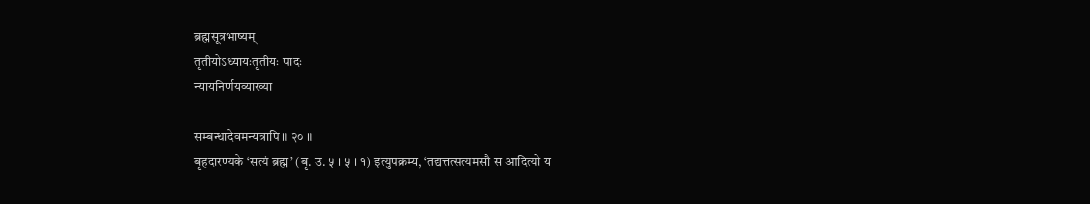ब्रह्मसूत्रभाष्यम्
तृतीयोऽध्यायःतृतीयः पादः
न्यायनिर्णयव्याख्या

सम्बन्धादेवमन्यत्रापि ॥ २० ॥
बृहदारण्यके ‘सत्यं ब्रह्म’ (बृ. उ. ५ । ५ । १) इत्युपक्रम्य, ‘तद्यत्तत्सत्यमसौ स आदित्यो य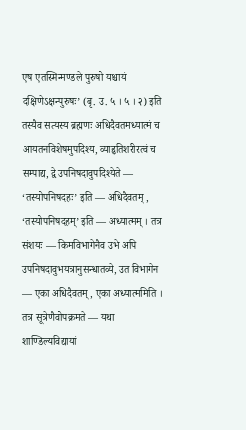एष एतस्मिन्मण्डले पुरुषो यश्चायं दक्षिणेऽक्षन्पुरुषः’ (बृ. उ. ५ । ५ । २) इति तस्यैव सत्यस्य ब्रह्मणः अधिदैवतमध्यात्मं च आयतनविशेषमुपदिश्य, व्याहृतिशरीरत्वं च सम्पाद्य, द्वे उपनिषदावुपदिश्येते — ‘तस्योपनिषदहः’ इति — अधिदैवतम् , ‘तस्योपनिषदहम्’ इति — अध्यात्मम् । तत्र संशयः — किमविभागेनैव उभे अपि उपनिषदावुभयत्रानुसन्धातव्ये, उत विभागेन — एका अधिदैवतम् , एका अध्यात्ममिति । तत्र सूत्रेणैवोपक्रमते — यथा शाण्डिल्यविद्यायां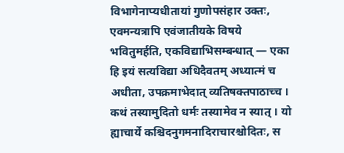विभागेनाप्यधीतायां गुणोपसंहार उक्तः, एवमन्यत्रापि एवंजातीयके विषये भवितुमर्हति, एकविद्याभिसम्बन्धात् — एका हि इयं सत्यविद्या अधिदैवतम् अध्यात्मं च अधीता, उपक्रमाभेदात् व्यतिषक्तपाठाच्च । कथं तस्यामुदितो धर्मः तस्यामेव न स्यात् । यो ह्याचार्ये कश्चिदनुगमनादिराचारश्चोदितः, स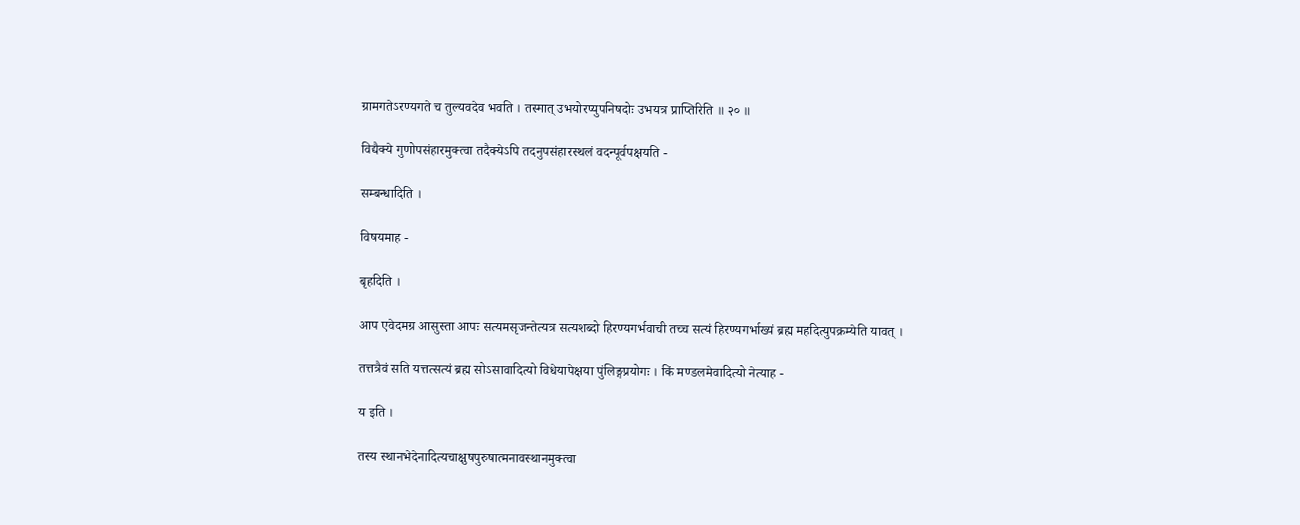ग्रामगतेऽरण्यगते च तुल्यवदेव भवति । तस्मात् उभयोरप्युपनिषदोः उभयत्र प्राप्तिरिति ॥ २० ॥

विद्यैक्ये गुणोपसंहारमुक्त्वा तदैक्येऽपि तदनुपसंहारस्थलं वदन्पूर्वपक्षयति -

सम्बन्धादिति ।

विषयमाह -

बृहदिति ।

आप एवेदमग्र आसुस्ता आपः सत्यमसृजन्तेत्यत्र सत्यशब्दो हिरण्यगर्भवाची तच्च सत्यं हिरण्यगर्भाख्यं ब्रह्म महदित्युपक्रम्येति यावत् ।

तत्तत्रैवं सति यत्तत्सत्यं ब्रह्म सोऽसावादित्यो विधेयापेक्षया पुंलिङ्गप्रयोगः । किं मण्डलमेवादित्यो नेत्याह -

य इति ।

तस्य स्थानभेदेनादित्यचाक्षुषपुरुषात्मनावस्थानमुक्त्वा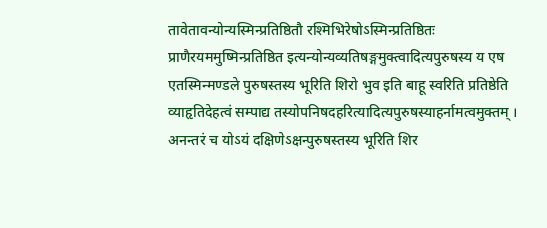तावेतावन्योन्यस्मिन्प्रतिष्ठितौ रश्मिभिरेषोऽस्मिन्प्रतिष्ठितः प्राणैरयममुष्मिन्प्रतिष्ठित इत्यन्योन्यव्यतिषङ्गमुक्त्वादित्यपुरुषस्य य एष एतस्मिन्मण्डले पुरुषस्तस्य भूरिति शिरो भुव इति बाहू स्वरिति प्रतिष्ठेति व्याहृतिदेहत्वं सम्पाद्य तस्योपनिषदहरित्यादित्यपुरुषस्याहर्नामत्वमुक्तम् । अनन्तरं च योऽयं दक्षिणेऽक्षन्पुरुषस्तस्य भूरिति शिर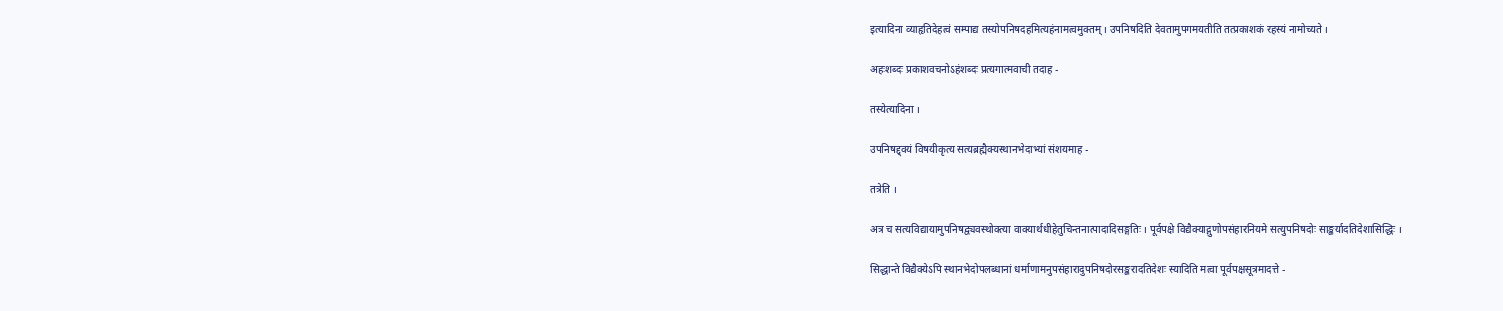इत्यादिना व्याहृतिदेहत्वं सम्पाद्य तस्योपनिषदहमित्यहंनामत्वमुक्तम् । उपनिषदिति देवतामुपगमयतीति तत्प्रकाशकं रहस्यं नामोच्यते ।

अहःशब्दः प्रकाशवचनोऽहंशब्दः प्रत्यगात्मवाची तदाह -

तस्येत्यादिना ।

उपनिषद्द्वयं विषयीकृत्य सत्यब्रह्मैक्यस्थानभेदाभ्यां संशयमाह -

तत्रेति ।

अत्र च सत्यविद्यायामुपनिषद्व्यवस्थोक्त्या वाक्यार्थधीहेतुचिन्तनात्पादादिसङ्गतिः । पूर्वपक्षे विद्यैक्याद्गुणोपसंहारनियमे सत्युपनिषदोः साङ्कर्यादतिदेशासिद्धिः ।

सिद्धान्ते विद्यैक्येऽपि स्थानभेदोपलब्धानां धर्माणामनुपसंहारादुपनिषदोरसङ्करादतिदेशः स्यादिति मत्वा पूर्वपक्षसूत्रमादत्ते -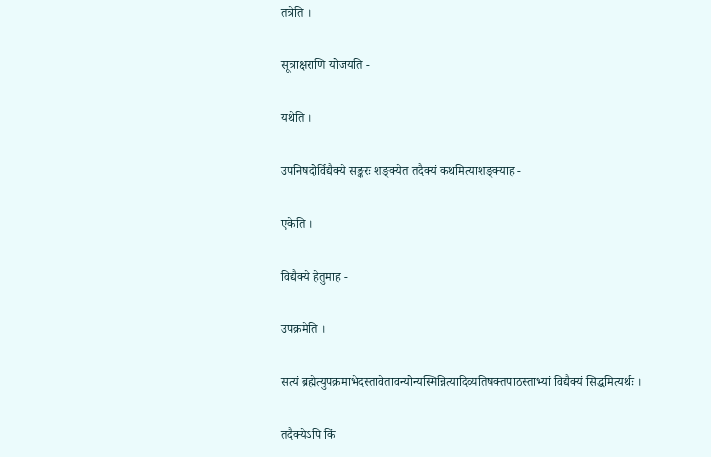तत्रेति ।

सूत्राक्षराणि योजयति -

यथेति ।

उपनिषदोर्विद्यैक्ये सङ्करः शङ्क्येत तदैक्यं कथमित्याशङ्क्याह -

एकेति ।

विद्यैक्ये हेतुमाह -

उपक्रमेति ।

सत्यं ब्रह्मेत्युपक्रमाभेदस्तावेतावन्योन्यस्मिन्नित्यादिव्यतिषक्तपाठस्ताभ्यां विद्यैक्यं सिद्धमित्यर्थः ।

तदैक्येऽपि किं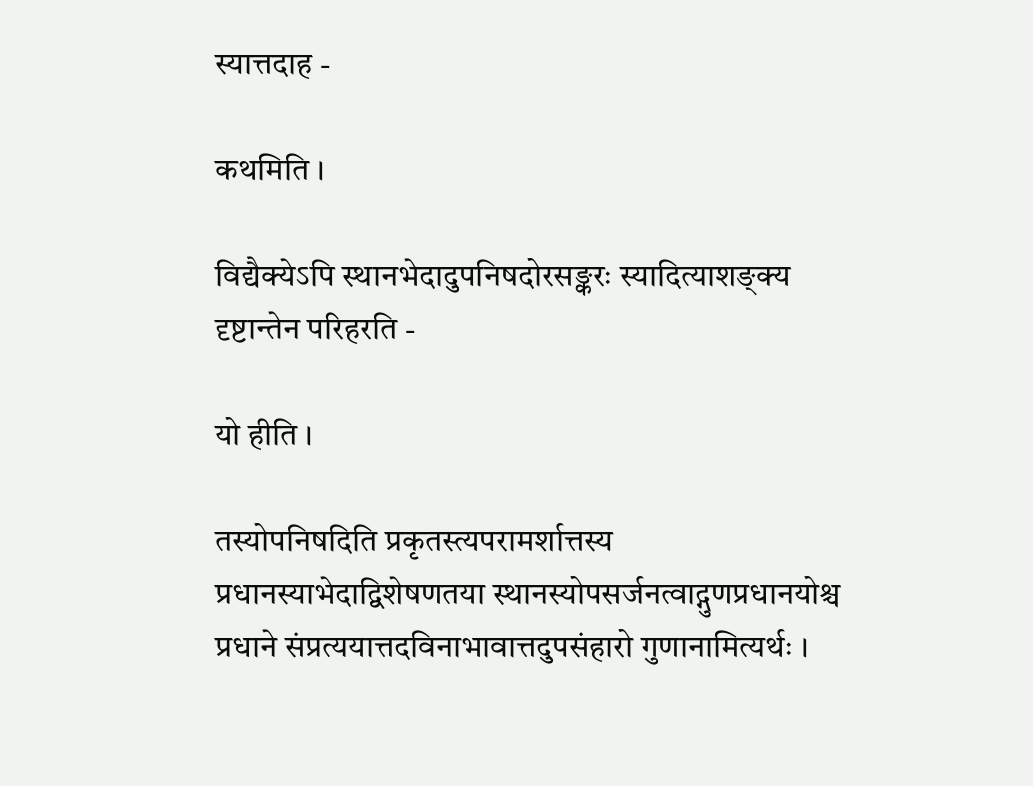स्यात्तदाह -

कथमिति ।

विद्यैक्येऽपि स्थानभेदादुपनिषदोरसङ्करः स्यादित्याशङ्क्य दृष्टान्तेन परिहरति -

यो हीति ।

तस्योपनिषदिति प्रकृतस्त्यपरामर्शात्तस्य प्रधानस्याभेदाद्विशेषणतया स्थानस्योपसर्जनत्वाद्गुणप्रधानयोश्च प्रधाने संप्रत्ययात्तदविनाभावात्तदुपसंहारो गुणानामित्यर्थः ।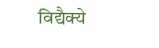विद्यैक्ये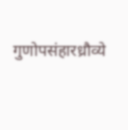गुणोपसंहारध्रौव्ये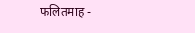फलितमाह -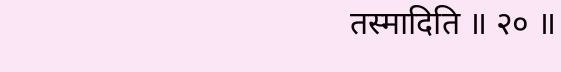तस्मादिति ॥ २० ॥